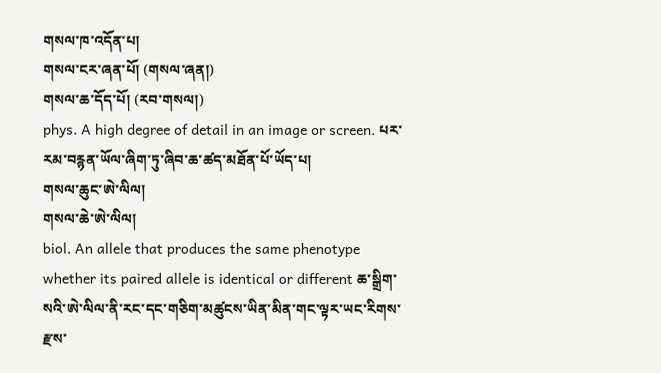གསལ་ཁ་འདོན་པ།
གསལ་ངར་ཞན་པོ། (གསལ་ཞན།)
གསལ་ཆ་དོད་པོ། (རབ་གསལ།)
phys. A high degree of detail in an image or screen. པར་རམ་བརྙན་ཡོལ་ཞིག་ཏུ་ཞིབ་ཆ་ཚད་མཐོན་པོ་ཡོད་པ།
གསལ་ཆུང་ཨེ་ལིལ།
གསལ་ཆེ་ཨེ་ལིལ།
biol. An allele that produces the same phenotype whether its paired allele is identical or different ཆ་སྒྲིག་སའི་ཨེ་ལིལ་ནི་རང་དང་གཅིག་མཚུངས་ཡིན་མིན་གང་ལྟར་ཡང་རིགས་རྫས་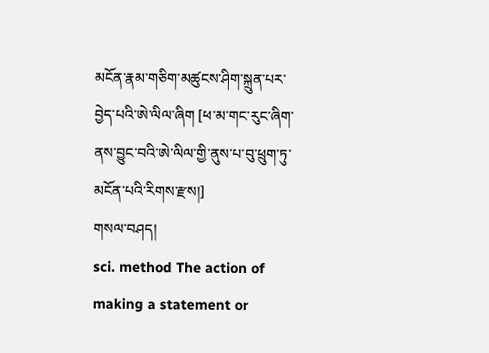མངོན་རྣམ་གཅིག་མཚུངས་ཤིག་སྐྲུན་པར་བྱེད་པའི་ཨེ་ལིལ་ཞིག [ཕ་མ་གང་རུང་ཞིག་ནས་བྱུང་བའི་ཨེ་ལིལ་གྱི་ནུས་པ་བུ་ཕྲུག་ཏུ་མངོན་པའི་རིགས་རྫས།]
གསལ་བཤད།
sci. method The action of making a statement or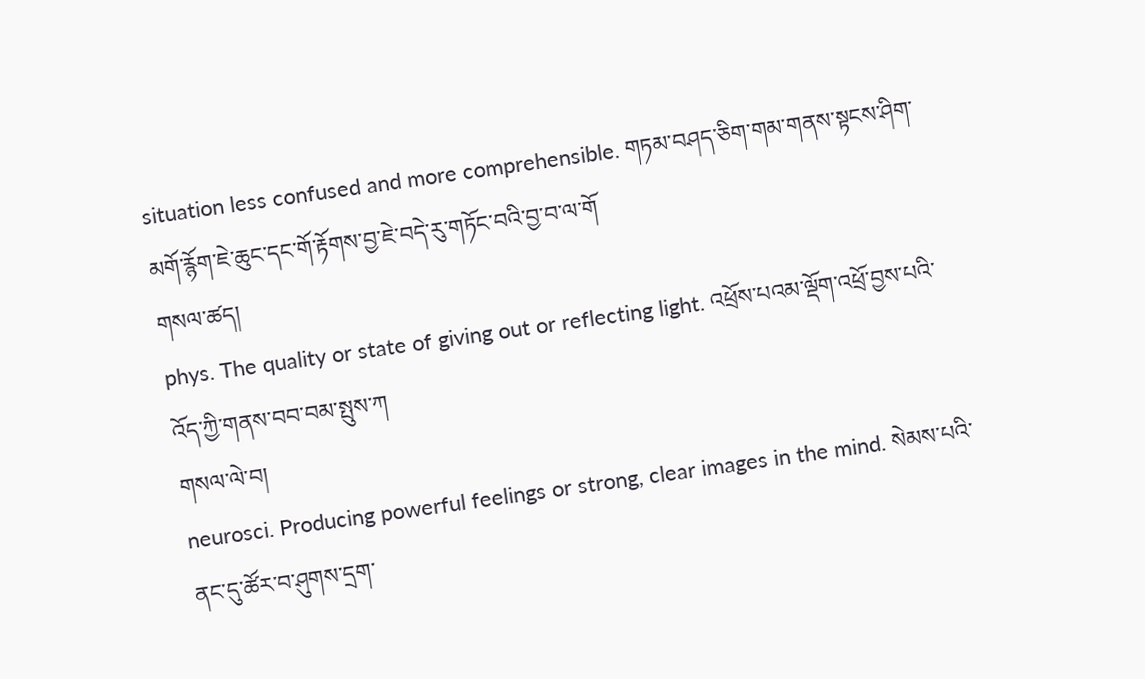situation less confused and more comprehensible. གཏམ་བཤད་ཅིག་གམ་གནས་སྟངས་ཤིག་མགོ་རྙོག་ཇེ་ཆུང་དང་གོ་རྟོགས་བྱ་ཇེ་བདེ་རུ་གཏོང་བའི་བྱ་བ་ལ་གོ
གསལ་ཚད།
phys. The quality or state of giving out or reflecting light. འཕྲོས་པའམ་ལྡོག་འཕྲོ་བྱས་པའི་འོད་ཀྱི་གནས་བབ་བམ་སྤུས་ཀ
གསལ་ལེ་བ།
neurosci. Producing powerful feelings or strong, clear images in the mind. སེམས་པའི་ནང་དུ་ཚོར་བ་ཤུགས་དྲག་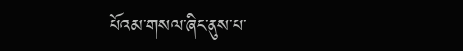པོའམ་གསལ་ཞིང་ནུས་པ་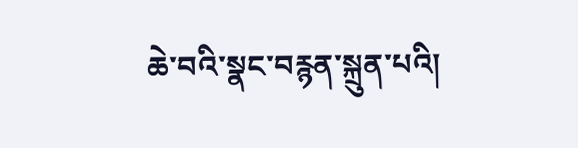ཆེ་བའི་སྣང་བརྙན་སྐྲུན་པའི།